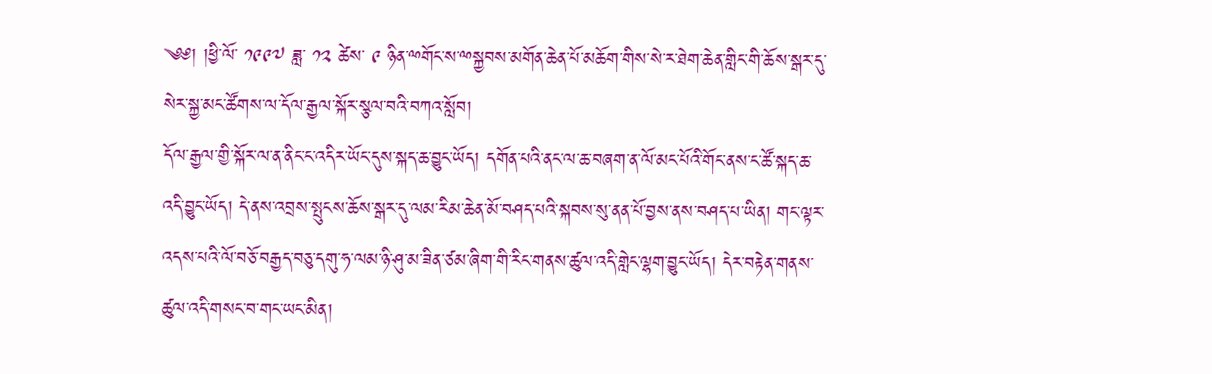༄༅། །ཕྱི་ལོ་ ༡༩༩༧ ཟླ་ ༡༢ ཚེས་ ༩ ཉིན་ྋགོང་ས་ྋསྐྱབས་མགོན་ཆེན་པོ་མཆོག་གིས་སེ་ར་ཐེག་ཆེན་གླིང་གི་ཆོས་སྒར་དུ་སེར་སྐྱ་མང་ཚོགས་ལ་དོལ་རྒྱལ་སྐོར་སྩལ་བའི་བཀའ་སློབ།
དོལ་རྒྱལ་གྱི་སྐོར་ལ་ན་ནིང་ང་འདིར་ཡོང་དུས་སྐད་ཆ་བྱུང་ཡོད། དགོན་པའི་ནང་ལ་ཆ་བཞག་ན་ལོ་མང་པོའི་གོང་ནས་ང་ཚོ་སྐད་ཆ་འདི་བྱུང་ཡོད། དེ་ནས་འབྲས་སྤུངས་ཆོས་སྒར་དུ་ལམ་རིམ་ཆེན་མོ་བཤད་པའི་སྐབས་སུ་ནན་པོ་བྱས་ནས་བཤད་པ་ཡིན། གང་ལྟར་འདས་པའི་ལོ་བཅོ་བརྒྱད་བཅུ་དགུ་ཧ་ལམ་ཉི་ཤུ་མ་ཟིན་ཙམ་ཞིག་གི་རིང་གནས་ཚུལ་འདི་གླེང་ལྷག་བྱུང་ཡོད། དེར་བརྟེན་གནས་ཚུལ་འདི་གསང་བ་གང་ཡང་མིན།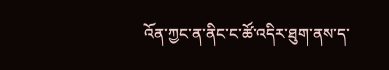འོན་ཀྱང་ན་ནིང་ང་ཚོ་འདིར་ཐུག་ནས་ད་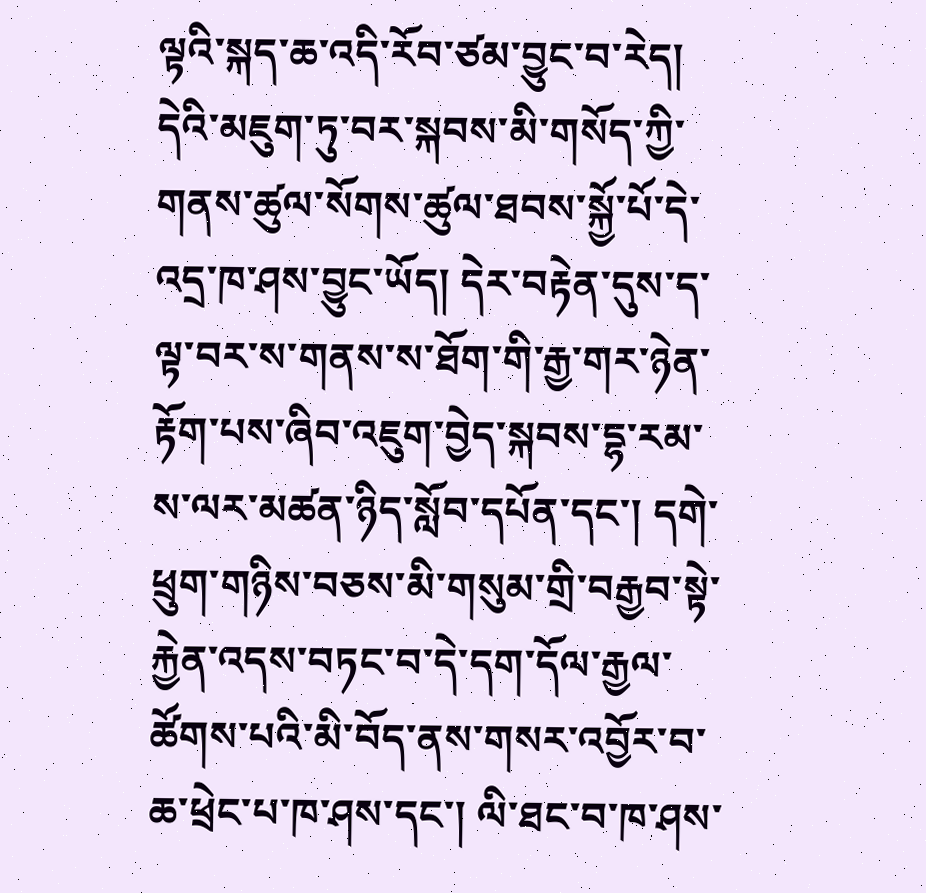ལྟའི་སྐད་ཆ་འདི་རོབ་ཙམ་བྱུང་བ་རེད། དེའི་མཇུག་ཏུ་བར་སྐབས་མི་གསོད་ཀྱི་གནས་ཚུལ་སོགས་ཚུལ་ཐབས་སྐྱོ་པོ་དེ་འདྲ་ཁ་ཤས་བྱུང་ཡོད། དེར་བརྟེན་དུས་ད་ལྟ་བར་ས་གནས་ས་ཐོག་གི་རྒྱ་གར་ཉེན་རྟོག་པས་ཞིབ་འཇུག་བྱེད་སྐབས་དྷ་རམ་ས་ལར་མཚན་ཉིད་སློབ་དཔོན་དང་། དགེ་ཕྲུག་གཉིས་བཅས་མི་གསུམ་གྲི་བརྒྱབ་སྟེ་རྐྱེན་འདས་བཏང་བ་དེ་དག་དོལ་རྒྱལ་ཚོགས་པའི་མི་བོད་ནས་གསར་འབྱོར་བ་ཆ་ཕྲེང་པ་ཁ་ཤས་དང་། ལི་ཐང་བ་ཁ་ཤས་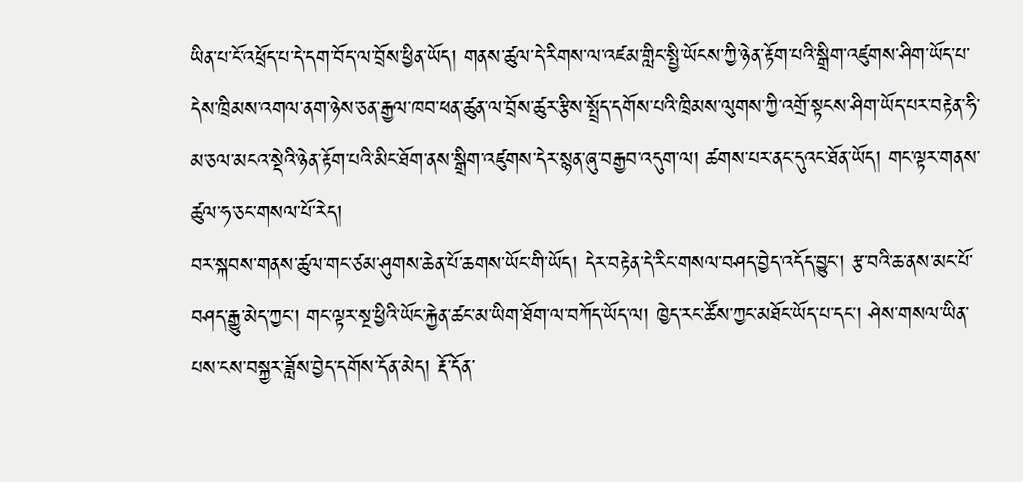ཡིན་པ་ངོ་འཕྲོད་པ་དེ་དག་བོད་ལ་བྲོས་ཕྱིན་ཡོད། གནས་ཚུལ་དེ་རིགས་ལ་འཛམ་གླིང་སྤྱི་ཡོངས་ཀྱི་ཉེན་རྟོག་པའི་སྒྲིག་འཛུགས་ཤིག་ཡོད་པ་དེས་ཁྲིམས་འགལ་ནག་ཉེས་ཅན་རྒྱལ་ཁབ་ཕན་ཚུན་ལ་བྲོས་ཚུར་རྩིས་སྤྲོད་དགོས་པའི་ཁྲིམས་ལུགས་ཀྱི་འགྲོ་སྟངས་ཤིག་ཡོད་པར་བརྟེན་ཧི་མ་ཅལ་མངའ་སྡེའི་ཉེན་རྟོག་པའི་མིང་ཐོག་ནས་སྒྲིག་འཛུགས་དེར་སྙན་ཞུ་བརྒྱབ་འདུག་ལ། ཚགས་པར་ནང་དུའང་ཐོན་ཡོད། གང་ལྟར་གནས་ཚུལ་ཧ་ཅང་གསལ་པོ་རེད།
བར་སྐབས་གནས་ཚུལ་གང་ཙམ་ཤུགས་ཆེན་པོ་ཆགས་ཡོང་གི་ཡོད། དེར་བརྟེན་དེ་རིང་གསལ་བཤད་བྱེད་འདོད་བྱུང་། རྩ་བའི་ཆ་ནས་མང་པོ་བཤད་རྒྱུ་མེད་ཀྱང་། གང་ལྟར་སྔ་ཕྱིའི་ཡོང་རྐྱེན་ཚང་མ་ཡིག་ཐོག་ལ་བཀོད་ཡོད་ལ། ཁྱེད་རང་ཚོས་ཀྱང་མཐོང་ཡོད་པ་དང་། ཤེས་གསལ་ཡིན་པས་ངས་བསྐྱར་ཟློས་བྱེད་དགོས་དོན་མེད། རྡོ་དོན་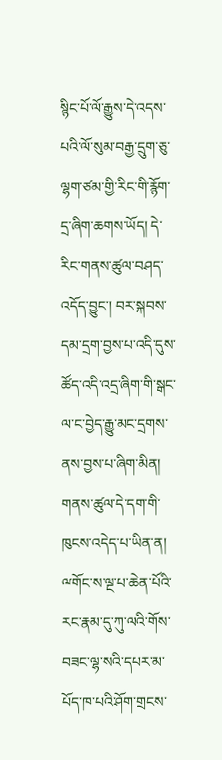སྙིང་པོ་ལོ་རྒྱུས་དེ་འདས་པའི་ལོ་སུམ་བརྒྱ་དྲུག་ཅུ་ལྷག་ཙམ་གྱི་རིང་གི་རྙོག་དྲ་ཞིག་ཆགས་ཡོད། དེ་རིང་གནས་ཚུལ་བཤད་འདོད་བྱུང་། བར་སྐབས་དམ་དྲག་བྱས་པ་འདི་དུས་ཚོད་འདི་འདྲ་ཞིག་གི་སྒང་ལ་ང་བྱེད་རྒྱུ་མང་དྲགས་ནས་བྱས་པ་ཞིག་མིན། གནས་ཚུལ་དེ་དག་གི་ཁུངས་འདེད་པ་ཡིན་ན། ྋགོང་ས་ལྔ་པ་ཆེན་པོའི་རང་རྣམ་དུ་ཀུ་ལའི་གོས་བཟང་ལྷ་སའི་དཔར་མ་པོད་ཁ་པའི་ཤོག་གྲངས་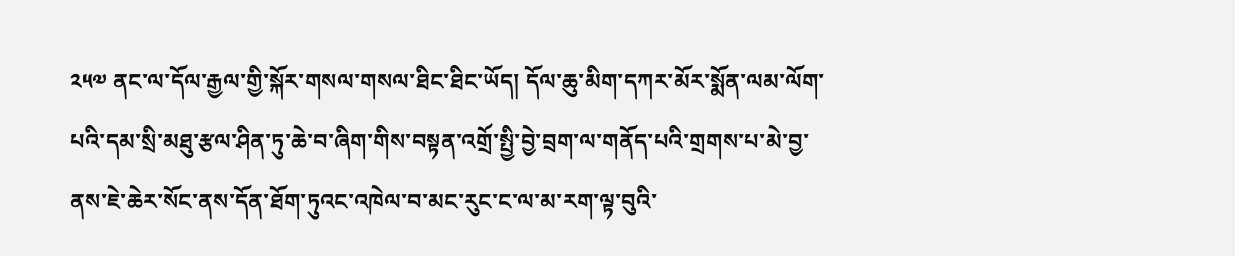༢༥༧ ནང་ལ་དོལ་རྒྱལ་གྱི་སྐོར་གསལ་གསལ་ཐིང་ཐིང་ཡོད། དོལ་ཆུ་མིག་དཀར་མོར་སྨོན་ལམ་ལོག་པའི་དམ་སྲི་མཐུ་རྩལ་ཤིན་ཏུ་ཆེ་བ་ཞིག་གིས་བསྟན་འགྲོ་སྤྱི་བྱེ་བྲག་ལ་གནོད་པའི་གྲགས་པ་མེ་བྱ་ནས་ཇེ་ཆེར་སོང་ནས་དོན་ཐོག་ཏུའང་འཁེལ་བ་མང་རུང་ང་ལ་མ་རག་ལྟ་བུའི་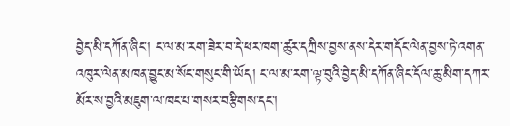བྱེད་མི་དཀོན་ཞིང་། ང་ལ་མ་རག་ཟེར་བ་དེ་ཕར་ཁག་ཚུར་དཀྲིས་བྱས་ནས་དེར་གདོང་ལེན་བྱས་ཏེ་འགན་འཁུར་ལེན་མཁན་བྱུང་མ་སོང་གསུང་གི་ཡོད། ང་ལ་མ་རག་ལྟ་བུའི་བྱེད་མི་དཀོན་ཞིང་དོལ་ཆུ་མིག་དཀར་མོར་ས་བྱའི་མཇུག་ལ་ཁང་པ་གསར་བརྩིགས་དང་།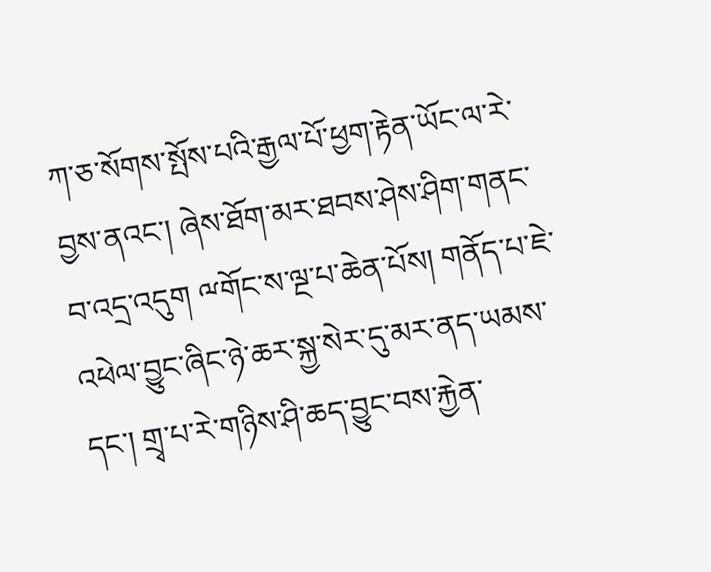ཀ་ཅ་སོགས་སྤོས་པའི་རྒྱལ་པོ་ཕྱག་རྟེན་ཡོང་ལ་རེ་བྱས་ནའང་། ཞེས་ཐོག་མར་ཐབས་ཤེས་ཤིག་གནང་བ་འདྲ་འདུག ྋགོང་ས་ལྔ་པ་ཆེན་པོས། གནོད་པ་ཇེ་འཕེལ་བྱུང་ཞིང་ཉེ་ཆར་སྐྱ་སེར་དུ་མར་ནད་ཡམས་དང་། གྲྭ་པ་རེ་གཉིས་ཤི་ཆད་བྱུང་བས་རྐྱེན་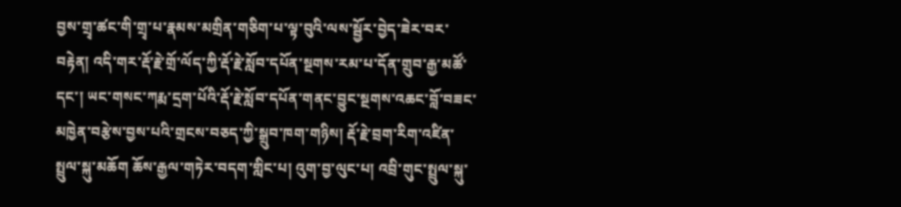བྱས་གྲྭ་ཚང་གི་གྲྭ་པ་རྣམས་མགྲིན་གཅིག་པ་ལྟ་བུའི་ལས་སྦྱོར་བྱེད་ཟེར་བར་བརྟེན། འདི་གར་རྡོ་རྗེ་གྲོ་ལོད་ཀྱི་རྡོ་རྗེ་སློབ་དཔོན་སྔགས་རམ་པ་དོན་གྲུབ་རྒྱ་མཚོ་དང་། ཡང་གསང་ཀརྨ་དྲག་པོའི་རྡོ་རྗེ་སློབ་དཔོན་གནང་བྱུང་སྔགས་འཆང་བློ་བཟང་མཁྱེན་བརྩེས་བྱས་པའི་གྲངས་བཅད་ཀྱི་སྒྲུབ་ཁག་གཉིས། རྡོ་རྗེ་བྲག་རིག་འཛིན་སྤྲུལ་སྐུ་མཆོག ཆོས་རྒྱལ་གཏེར་བདག་གླིང་པ། འུག་བྱ་ལུང་པ། འབྲི་གུང་སྤྲུལ་སྐུ་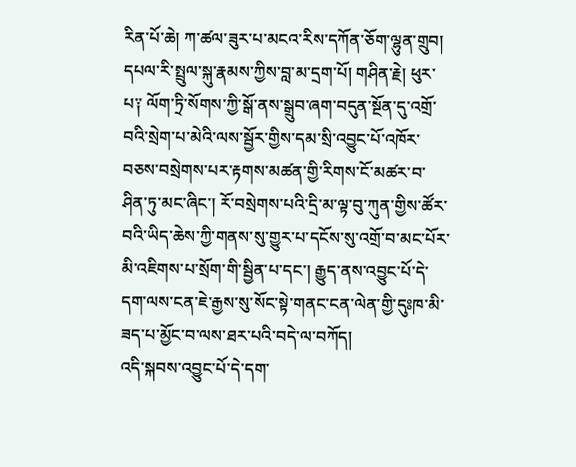རིན་པོ་ཆེ། ཀ་ཚལ་ཟུར་པ་མངའ་རིས་དཀོན་ཅོག་ལྷུན་གྲུབ། དཔལ་རི་སྤྲུལ་སྐུ་རྣམས་ཀྱིས་བླ་མ་དྲག་པོ། གཤིན་རྗེ། ཕུར་པ༑ ལོག་ཏྲི་སོགས་ཀྱི་སྒོ་ནས་སྒྲུབ་ཞག་བདུན་སྔོན་དུ་འགྲོ་བའི་སྲེག་པ་མེའི་ལས་སྦྱོར་གྱིས་དམ་སྲི་འབྱུང་པོ་འཁོར་བཅས་བསྲེགས་པར་རྟགས་མཚན་གྱི་རིགས་ངོ་མཚར་བ་ཤིན་ཏུ་མང་ཞིང་། རོ་བསྲེགས་པའི་དྲི་མ་ལྟ་བུ་ཀུན་གྱིས་ཚོར་བའི་ཡིད་ཆེས་ཀྱི་གནས་སུ་གྱུར་པ་དངོས་སུ་འགྲོ་བ་མང་པོར་མི་འཇིགས་པ་སྲོག་གི་སྦྱིན་པ་དང་། རྒྱུད་ནས་འབྱུང་པོ་དེ་དག་ལས་ངན་ཇེ་རྒྱས་སུ་སོང་སྟེ་གནང་ངན་ལེན་གྱི་དུཿཁ་མི་ཟད་པ་མྱོང་བ་ལས་ཐར་པའི་བདེ་ལ་བཀོད།
འདི་སྐབས་འབྱུང་པོ་དེ་དག་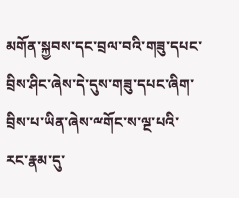མགོན་སྐྱབས་དང་བྲལ་བའི་གཟུ་དཔང་བྲིས་ཤིང་ཞེས་དེ་དུས་གཟུ་དཔང་ཞིག་བྲིས་པ་ཡིན་ཞེས་ྋགོང་ས་ལྔ་པའི་རང་རྣམ་དུ་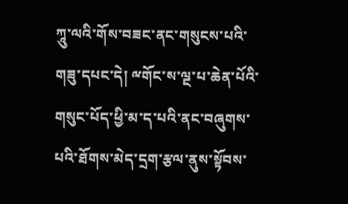ཀཱུ་ལའི་གོས་བཟང་ནང་གསུངས་པའི་གཟུ་དཔང་དེ། ྋགོང་ས་ལྔ་པ་ཆེན་པོའི་གསུང་པོད་ཕྱི་མ་ད་པའི་ནང་བཞུགས་པའི་ཐོགས་མེད་དྲག་རྩལ་ནུས་སྟོབས་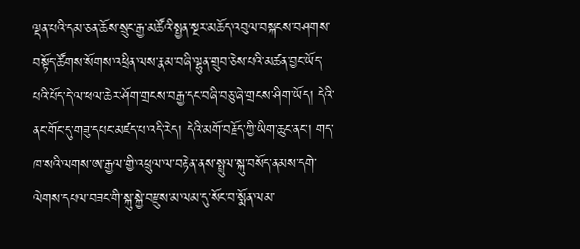ལྡན་པའི་དམ་ཅན་ཆོས་སྲུང་རྒྱ་མཚོའི་སྤྱན་སྔར་མཆོད་འབུལ་བསྐངས་བཤགས་བསྟོད་ཚོགས་སོགས་འཕྲིན་ལས་རྣམ་བཞི་ལྷུན་གྲུབ་ཅེས་པའི་མཚན་བྱང་ཡོད་པའི་པོད་དེ་ལ་ཕལ་ཆེར་ཤོག་གྲངས་བརྒྱ་དང་བཞི་བཅུ་ཞེ་གྲངས་ཤིག་ཡོད། དེའི་ནང་གོང་དུ་གཟུ་དཔང་མཛད་པ་འདི་རེད། དེའི་མགོ་བརྗོད་ཀྱི་ཡིག་ཆུང་ནང་། གད་ཁ་སའི་ལགས་ཨ་རྒྱལ་གྱི་འཕྲུལ་ལ་བརྟེན་ནས་སྤྲུལ་སྐུ་བསོད་ནམས་དགེ་ལེགས་དཔལ་བཟང་གི་སྐུ་སྐྱེ་བརྫུས་མ་ལམ་དུ་སོང་བ་སྨོན་ལམ་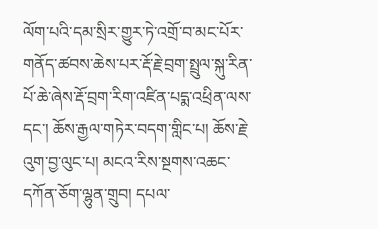ལོག་པའི་དམ་སྲིར་གྱུར་ཏེ་འགྲོ་བ་མང་པོར་གནོད་ཚབས་ཆེས་པར་རྡོ་རྗེ་བྲག་སྤྲུལ་སྐུ་རིན་པོ་ཆེ་ཞེས་རྡོ་བྲག་རིག་འཛིན་པདྨ་འཕྲིན་ལས་དང་། ཆོས་རྒྱལ་གཏེར་བདག་གླིང་པ། ཆོས་རྗེ་འུག་བྱ་ལུང་པ། མངའ་རིས་སྔགས་འཆང་དཀོན་ཅོག་ལྷུན་གྲུབ། དཔལ་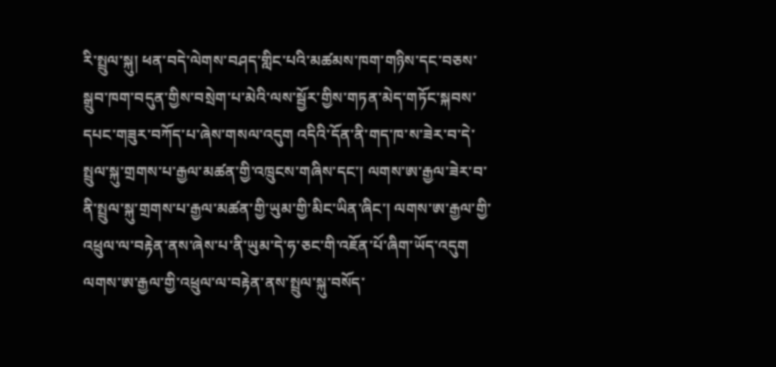རི་སྤྲུལ་སྐུ། ཕན་བདེ་ལེགས་བཤད་གླིང་པའི་མཚམས་ཁག་གཉིས་དང་བཅས་སྒྲུབ་ཁག་བདུན་གྱིས་བསྲེག་པ་མེའི་ལས་སྦྱོར་གྱིས་གཏན་མེད་གཏོང་སྐབས་དཔང་གཟུར་བཀོད་པ་ཞེས་གསལ་འདུག འདིའི་དོན་ནི་གད་ཁ་ས་ཟེར་བ་དེ་སྤྲུལ་སྐུ་གྲགས་པ་རྒྱལ་མཚན་གྱི་འཁྲུངས་གཞིས་དང་། ལགས་ཨ་རྒྱལ་ཟེར་བ་ནི་སྤྲུལ་སྐུ་གྲགས་པ་རྒྱལ་མཚན་གྱི་ཡུམ་གྱི་མིང་ཡིན་ཞིང་། ལགས་ཨ་རྒྱལ་གྱི་འཕྲུལ་ལ་བརྟེན་ནས་ཞེས་པ་ནི་ཡུམ་དེ་ཧ་ཅང་གི་འཇོན་པོ་ཞིག་ཡོད་འདུག ལགས་ཨ་རྒྱལ་གྱི་འཕྲུལ་ལ་བརྟེན་ནས་སྤྲུལ་སྐུ་བསོད་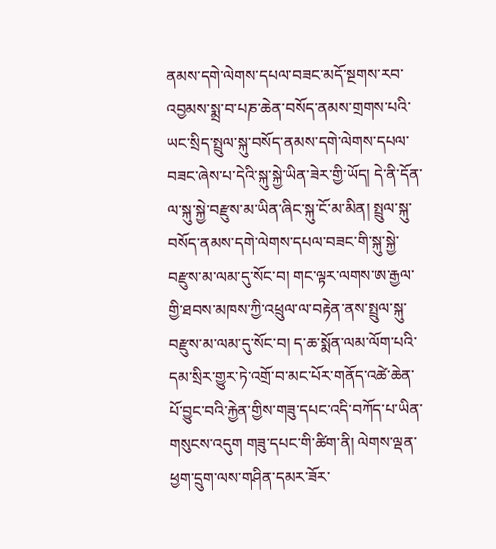ནམས་དགེ་ལེགས་དཔལ་བཟང་མདོ་སྔགས་རབ་འབྱམས་སྨྲ་བ་པཎ་ཆེན་བསོད་ནམས་གྲགས་པའི་ཡང་སྲིད་སྤྲུལ་སྐུ་བསོད་ནམས་དགེ་ལེགས་དཔལ་བཟང་ཞེས་པ་དེའི་སྐུ་སྐྱེ་ཡིན་ཟེར་གྱི་ཡོད། དེ་ནི་དོན་ལ་སྐུ་སྐྱེ་བརྫུས་མ་ཡིན་ཞིང་སྐུ་ངོ་མ་མིན། སྤྲུལ་སྐུ་བསོད་ནམས་དགེ་ལེགས་དཔལ་བཟང་གི་སྐུ་སྐྱེ་བརྫུས་མ་ལམ་དུ་སོང་བ། གང་ལྟར་ལགས་ཨ་རྒྱལ་གྱི་ཐབས་མཁས་ཀྱི་འཕྲུལ་ལ་བརྟེན་ནས་སྤྲུལ་སྐུ་བརྫུས་མ་ལམ་དུ་སོང་བ། ད་ཆ་སྨོན་ལམ་ལོག་པའི་དམ་སྲིར་གྱུར་ཏེ་འགྲོ་བ་མང་པོར་གནོད་འཚེ་ཆེན་པོ་བྱུང་བའི་རྐྱེན་གྱིས་གཟུ་དཔང་འདི་བཀོད་པ་ཡིན་གསུངས་འདུག གཟུ་དཔང་གི་ཚིག་ནི། ལེགས་ལྡན་ཕྱག་དྲུག་ལས་གཤིན་དམར་ཟོར་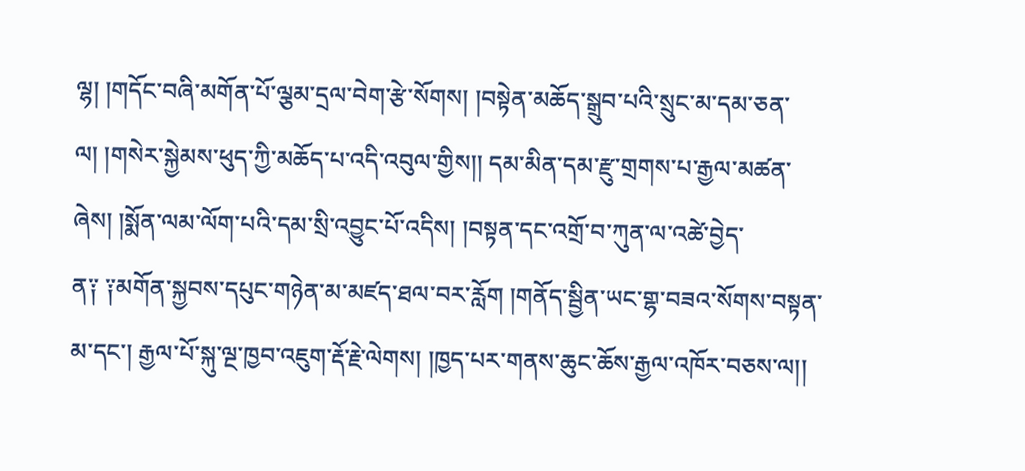ལྷ། །གདོང་བཞི་མགོན་པོ་ལྕམ་དྲལ་བེག་རྩེ་སོགས། །བསྟེན་མཆོད་སྒྲུབ་པའི་སྲུང་མ་དམ་ཅན་ལ། །གསེར་སྐྱེམས་ཕུད་ཀྱི་མཆོད་པ་འདི་འབུལ་གྱིས།། དམ་མིན་དམ་རྫུ་གྲགས་པ་རྒྱལ་མཚན་ཞེས། །སྨོན་ལམ་ལོག་པའི་དམ་སྲི་འབྱུང་པོ་འདིས། །བསྟན་དང་འགྲོ་བ་ཀུན་ལ་འཚེ་བྱེད་ན༑ ༑མགོན་སྐྱབས་དཔུང་གཉེན་མ་མཛད་ཐལ་བར་རློག །གནོད་སྦྱིན་ཡང་གྷ་བཟའ་སོགས་བསྟན་མ་དང་། རྒྱལ་པོ་སྐུ་ལྔ་ཁྱབ་འཇུག་རྡོ་རྗེ་ལེགས། །ཁྱད་པར་གནས་ཆུང་ཆོས་རྒྱལ་འཁོར་བཅས་ལ།།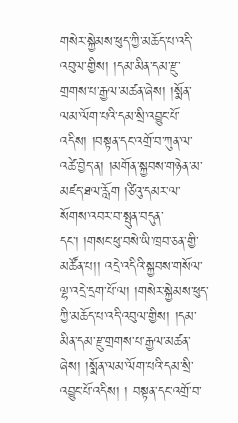གསེར་སྐྱེམས་ཕུད་ཀྱི་མཆོད་པ་འདི་འབུལ་གྱིས། །དམ་མིན་དམ་རྫུ་གྲགས་པ་རྒྱལ་མཚན་ཞེས། །སྨོན་ལམ་ལོག་པའི་དམ་སྲི་འབྱུང་པོ་འདིས། །བསྟན་དང་འགྲོ་བ་ཀུན་ལ་འཚེ་བྱེད་ན། །མགོན་སྐྱབས་གཉེན་མ་མཛད་ཐལ་རློག །ཙིའུ་དམར་ལ་སོགས་འབར་བ་སྤུན་བདུན་དང་། །གསང་ཕུ་བསེ་ཡི་ཁྲབ་ཅན་གྱི་མཚོན་པ།། འདྲེ་འདིའི་སྐྱབས་གསོལ་ལྷ་འདྲེ་དྲག་པོ་ལ། །གསེར་སྐྱེམས་ཕུད་ཀྱི་མཆོད་པ་འདི་འབུལ་གྱིས། །དམ་མིན་དམ་རྫུ་གྲགས་པ་རྒྱལ་མཚན་ཞེས། །སྨོན་ལམ་ལོག་པའི་དམ་སྲི་འབྱུང་པོ་འདིས། ། བསྟན་དང་འགྲོ་བ་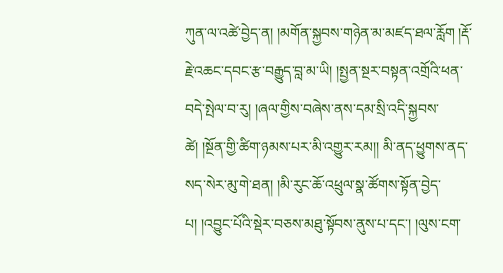ཀུན་ལ་འཚེ་བྱེད་ན། །མགོན་སྐྱབས་གཉེན་མ་མཛད་ཐལ་རློག །རྡོ་རྗེ་འཆང་དབང་རྩ་བརྒྱུད་བླ་མ་ཡི། །སྤྱན་སྔར་བསྟན་འགྲོའི་ཕན་བདེ་སྤེལ་བ་རུ། །ཞལ་གྱིས་བཞེས་ནས་དམ་སྲི་འདི་སྐྱབས་ཚེ། །སྔོན་གྱི་ཚིག་ཉམས་པར་མི་འགྱུར་རམ།། མི་ནད་ཕྱུགས་ནད་སད་སེར་མུ་གེ་ཐན། །མི་རུང་ཆོ་འཕྲུལ་སྣ་ཚོགས་སྟོན་བྱེད་པ། །འབྱུང་པོའི་སྡེར་བཅས་མཐུ་སྟོབས་ནུས་པ་དང་། །ལུས་ངག་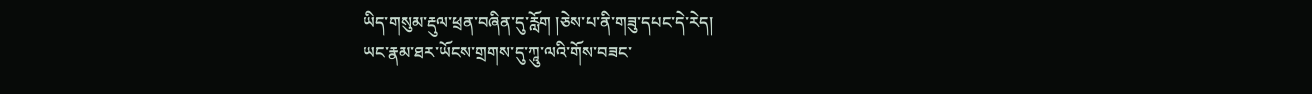ཡིད་གསུམ་རྡུལ་ཕྲན་བཞིན་དུ་རློག །ཅེས་པ་ནི་གཟུ་དཔང་དེ་རེད།
ཡང་རྣམ་ཐར་ཡོངས་གྲགས་དུ་ཀཱུ་ལའི་གོས་བཟང་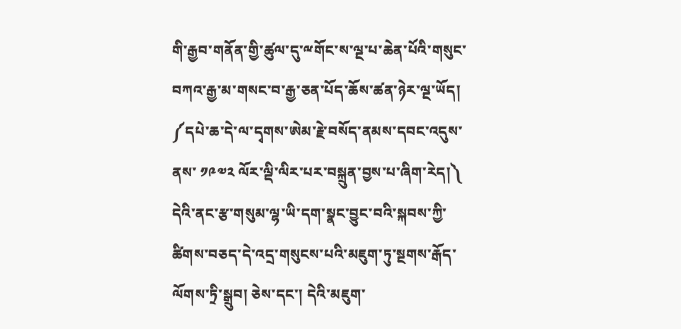གི་རྒྱབ་གནོན་གྱི་ཚུལ་དུ་ྋགོང་ས་ལྔ་པ་ཆེན་པོའི་གསུང་བཀའ་རྒྱ་མ་གསང་བ་རྒྱ་ཅན་པོད་ཆོས་ཚན་ཉེར་ལྔ་ཡོད། ༼དཔེ་ཆ་དེ་ལ་དྭགས་ཨེམ་རྗེ་བསོད་ནམས་དབང་འདུས་ནས་ ༡༩༧༢ ལོར་ལྡི་ལིར་པར་བསྐྲུན་བྱས་པ་ཞིག་རེད།༽ དེའི་ནང་རྩ་གསུམ་ལྷ་ཡི་དག་སྣང་བྱུང་བའི་སྐབས་ཀྱི་ཚིགས་བཅད་དེ་འདྲ་གསུངས་པའི་མཇུག་ཏུ་སྔགས་རྒོད་ལོགས་ཏྲི་སྒྲུབ། ཅེས་དང་། དེའི་མཇུག་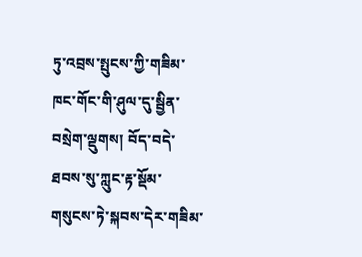ཏུ་འབྲས་སྤུངས་ཀྱི་གཟིམ་ཁང་གོང་གི་ཤུལ་དུ་སྦྱིན་བསྲེག་ལྡུགས། བོད་བདེ་ཐབས་སུ་ཀླུང་རྟ་སྡོམ་གསུངས་ཏེ་སྐབས་དེར་གཟིམ་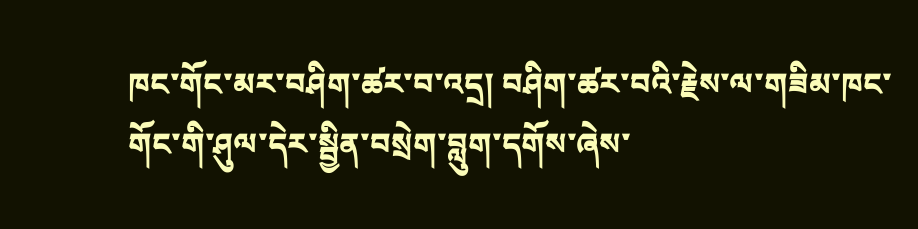ཁང་གོང་མར་བཤིག་ཚར་བ་འདྲ། བཤིག་ཚར་བའི་རྗེས་ལ་གཟིམ་ཁང་གོང་གི་ཤུལ་དེར་སྦྱིན་བསྲེག་བླུག་དགོས་ཞེས་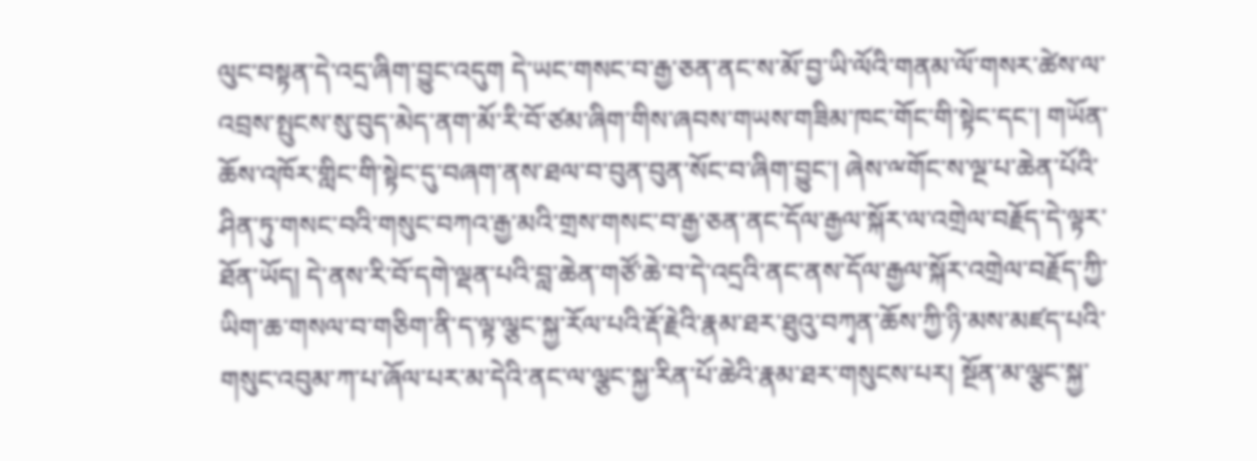ལུང་བསྟན་དེ་འདྲ་ཞིག་བྱུང་འདུག དེ་ཡང་གསང་བ་རྒྱ་ཅན་ནང་ས་མོ་བྱ་ཡི་ལོའི་གནམ་ལོ་གསར་ཚེས་ལ་འབྲས་སྤུངས་སུ་བུད་མེད་ནག་མོ་རི་བོ་ཙམ་ཞིག་གིས་ཞབས་གཡས་གཟིམ་ཁང་གོང་གི་སྟེང་དང་། གཡོན་ཆོས་འཁོར་གླིང་གི་སྟེང་དུ་བཞག་ནས་ཐལ་བ་བུན་བུན་སོང་བ་ཞིག་བྱུང་། ཞེས་ྋགོང་ས་ལྔ་པ་ཆེན་པོའི་ཤིན་ཏུ་གསང་བའི་གསུང་བཀའ་རྒྱ་མའི་གྲས་གསང་བ་རྒྱ་ཅན་ནང་དོལ་རྒྱལ་སྐོར་ལ་འགྲེལ་བརྗོད་དེ་ལྟར་ཐོན་ཡོད། དེ་ནས་རི་བོ་དགེ་ལྡན་པའི་བླ་ཆེན་གཙོ་ཆེ་བ་དེ་འདྲའི་ནང་ནས་དོལ་རྒྱལ་སྐོར་འགྲེལ་བརྗོད་ཀྱི་ཡིག་ཆ་གསལ་བ་གཅིག་ནི་ད་ལྟ་ལྕང་སྐྱ་རོལ་པའི་རྡོ་རྗེའི་རྣམ་ཐར་ཐུའུ་བཀྭན་ཆོས་ཀྱི་ཉི་མས་མཛད་པའི་གསུང་འབུམ་ཀ་པ་ཞོལ་པར་མ་དེའི་ནང་ལ་ལྕང་སྐྱ་རིན་པོ་ཆེའི་རྣམ་ཐར་གསུངས་པར། སྔོན་མ་ལྕང་སྐྱ་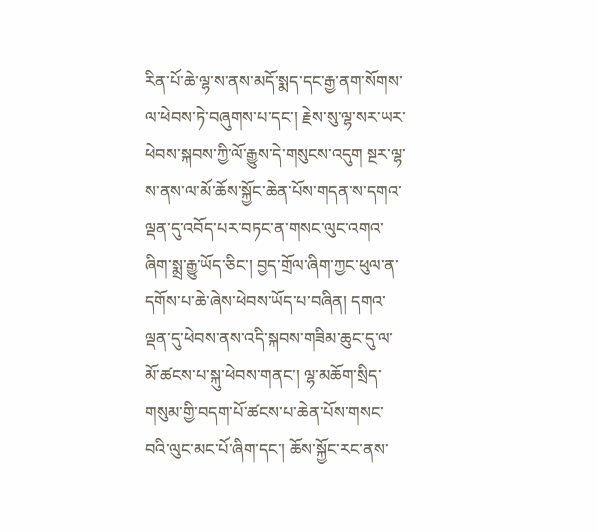རིན་པོ་ཆེ་ལྷ་ས་ནས་མདོ་སྨད་དང་རྒྱ་ནག་སོགས་ལ་ཕེབས་ཏེ་བཞུགས་པ་དང་། རྗེས་སུ་ལྷ་སར་ཡར་ཕེབས་སྐབས་ཀྱི་ལོ་རྒྱུས་དེ་གསུངས་འདུག སྔར་ལྷ་ས་ནས་ལ་མོ་ཆོས་སྐྱོང་ཆེན་པོས་གདན་ས་དགའ་ལྡན་དུ་འབོད་པར་བཏང་ན་གསང་ལུང་འགའ་ཞིག་སྨྲ་རྒྱུ་ཡོད་ཅིང་། བྱད་གྲོལ་ཞིག་ཀྱང་ཕུལ་ན་དགོས་པ་ཆེ་ཞེས་ཕེབས་ཡོད་པ་བཞིན། དགའ་ལྡན་དུ་ཕེབས་ནས་འདི་སྐབས་གཟིམ་ཆུང་དུ་ལ་མོ་ཚངས་པ་སྐུ་ཕེབས་གནང་། ལྷ་མཆོག་སྲིད་གསུམ་གྱི་བདག་པོ་ཚངས་པ་ཆེན་པོས་གསང་བའི་ལུང་མང་པོ་ཞིག་དང་། ཆོས་སྐྱོང་རང་ནས་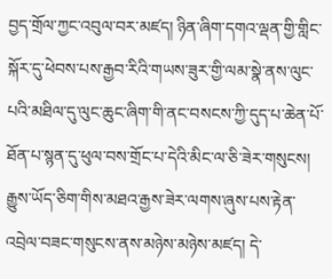བྱད་གྲོལ་ཀྱང་འབུལ་བར་མཛད། ཉིན་ཞིག་དགའ་ལྡན་གྱི་གླིང་སྐོར་དུ་ཕེབས་པས་རྒྱབ་རིའི་གཡས་ཟུར་གྱི་ལམ་སྣེ་ནས་ལུང་པའི་མཐིལ་དུ་ལུང་ཆུང་ཞིག་གི་ནང་བསངས་ཀྱི་དུད་པ་ཆེན་པོ་ཐོན་པ་སྙན་དུ་ཕུལ་བས་གྲོང་པ་དེའི་མིང་ལ་ཅི་ཟེར་གསུངས། རྒྱུས་ཡོད་ཅིག་གིས་མཐའ་རྒྱས་ཟེར་ལགས་ཞུས་པས་རྟེན་འབྲེལ་བཟང་གསུངས་ནས་མཉེས་མཉེས་མཛད། དེ་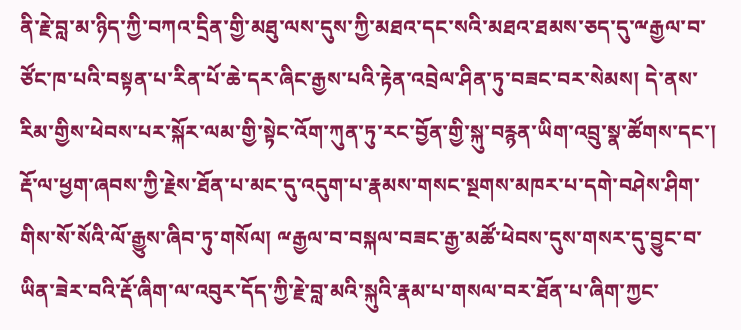ནི་རྗེ་བླ་མ་ཉིད་ཀྱི་བཀའ་དྲིན་གྱི་མཐུ་ལས་དུས་ཀྱི་མཐའ་དང་སའི་མཐའ་ཐམས་ཅད་དུ་ྋརྒྱལ་བ་ཙོང་ཁ་པའི་བསྟན་པ་རིན་པོ་ཆེ་དར་ཞིང་རྒྱས་པའི་རྟེན་འབྲེལ་ཤིན་ཏུ་བཟང་བར་སེམས། དེ་ནས་རིམ་གྱིས་ཕེབས་པར་སྐོར་ལམ་གྱི་སྟེང་འོག་ཀུན་ཏུ་རང་བྱོན་གྱི་སྐུ་བརྙན་ཡིག་འབྲུ་སྣ་ཚོགས་དང་། རྡོ་ལ་ཕྱག་ཞབས་ཀྱི་རྗེས་ཐོན་པ་མང་དུ་འདུག་པ་རྣམས་གསང་སྔགས་མཁར་པ་དགེ་བཤེས་ཤིག་གིས་སོ་སོའི་ལོ་རྒྱུས་ཞིབ་ཏུ་གསོལ། ྋརྒྱལ་བ་བསྐལ་བཟང་རྒྱ་མཚོ་ཕེབས་དུས་གསར་དུ་བྱུང་བ་ཡིན་ཟེར་བའི་རྡོ་ཞིག་ལ་འབུར་དོད་ཀྱི་རྗེ་བླ་མའི་སྐུའི་རྣམ་པ་གསལ་བར་ཐོན་པ་ཞིག་ཀྱང་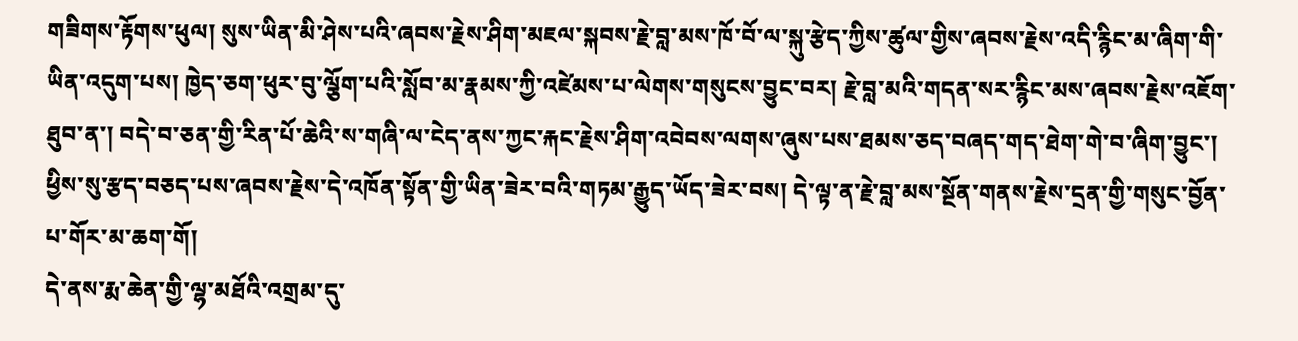གཟིགས་རྟོགས་ཕུལ། སུས་ཡིན་མི་ཤེས་པའི་ཞབས་རྗེས་ཤིག་མཇལ་སྐབས་རྗེ་བླ་མས་ཁོ་བོ་ལ་སྐུ་རྩེད་ཀྱིས་ཚུལ་གྱིས་ཞབས་རྗེས་འདི་རྙིང་མ་ཞིག་གི་ཡིན་འདུག་པས། ཁྱེད་ཅག་ཕུར་བུ་ལྕོག་པའི་སློབ་མ་རྣམས་ཀྱི་འཛེམས་པ་ལེགས་གསུངས་བྱུང་བར། རྗེ་བླ་མའི་གདན་སར་རྙིང་མས་ཞབས་རྗེས་འཇོག་ཐུབ་ན་། བདེ་བ་ཅན་གྱི་རིན་པོ་ཆེའི་ས་གཞི་ལ་ངེད་ནས་ཀྱང་རྐང་རྗེས་ཤིག་འབེབས་ལགས་ཞུས་པས་ཐམས་ཅད་བཞད་གད་ཐེག་གེ་བ་ཞིག་བྱུང་། ཕྱིས་སུ་རྩད་བཅད་པས་ཞབས་རྗེས་དེ་འཁོན་སྟོན་གྱི་ཡིན་ཟེར་བའི་གཏམ་རྒྱུད་ཡོད་ཟེར་བས། དེ་ལྟ་ན་རྗེ་བླ་མས་སྔོན་གནས་རྗེས་དྲན་གྱི་གསུང་བྱོན་པ་གོར་མ་ཆག་གོ།
དེ་ནས་རྨ་ཆེན་གྱི་ལྷ་མཐོའི་འགྲམ་དུ་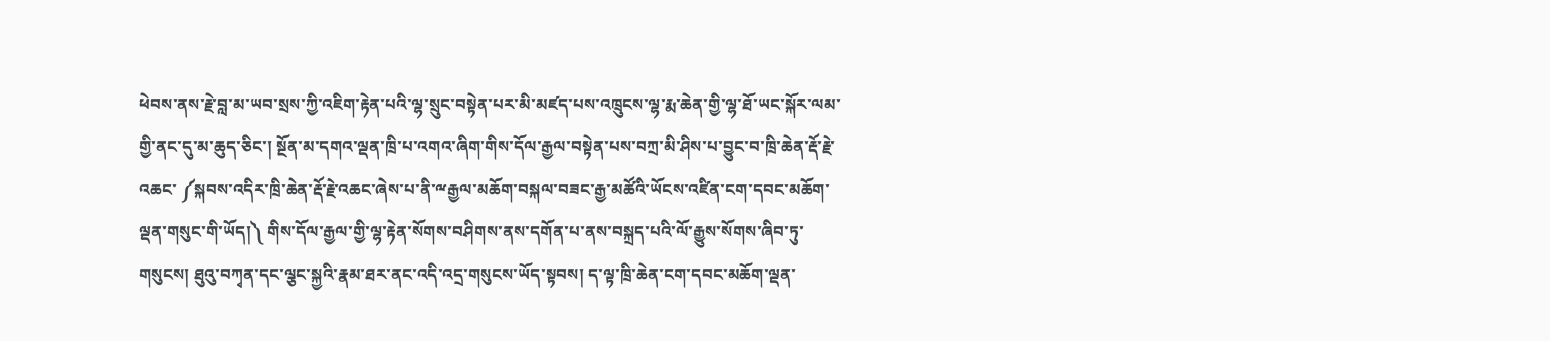ཕེབས་ནས་རྗེ་བླ་མ་ཡབ་སྲས་ཀྱི་འཇིག་རྟེན་པའི་ལྷ་སྲུང་བསྟེན་པར་མི་མཛད་པས་འཁྲུངས་ལྷ་རྨ་ཆེན་གྱི་ལྷ་ཐོ་ཡང་སྐོར་ལམ་གྱི་ནང་དུ་མ་ཆུད་ཅིང་། སྔོན་མ་དགའ་ལྡན་ཁྲི་པ་འགའ་ཞིག་གིས་དོལ་རྒྱལ་བསྟེན་པས་བཀྲ་མི་ཤིས་པ་བྱུང་བ་ཁྲི་ཆེན་རྡོ་རྗེ་འཆང་ ༼སྐབས་འདིར་ཁྲི་ཆེན་རྡོ་རྗེ་འཆང་ཞེས་པ་ནི་ྋརྒྱལ་མཆོག་བསྐལ་བཟང་རྒྱ་མཚོའི་ཡོངས་འཛིན་ངག་དབང་མཆོག་ལྡན་གསུང་གི་ཡོད།༽ གིས་དོལ་རྒྱལ་གྱི་ལྷ་རྟེན་སོགས་བཤིགས་ནས་དགོན་པ་ནས་བསྐྲད་པའི་ལོ་རྒྱུས་སོགས་ཞིབ་ཏུ་གསུངས། ཐུའུ་བཀྭན་དང་ལྕང་སྐྱའི་རྣམ་ཐར་ནང་འདི་འདྲ་གསུངས་ཡོད་སྟབས། ད་ལྟ་ཁྲི་ཆེན་ངག་དབང་མཆོག་ལྡན་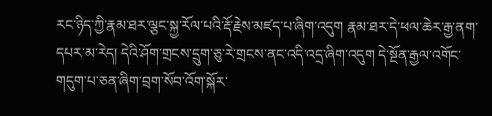རང་ཉིད་ཀྱི་རྣམ་ཐར་ལྕང་སྐྱ་རོལ་པའི་རྡོ་རྗེས་མཛད་པ་ཞིག་འདུག རྣམ་ཐར་དེ་ཕལ་ཆེར་རྒྱ་ནག་དཔར་མ་རེད། དེའི་ཤོག་གྲངས་དྲུག་ཅུ་རེ་གྲངས་ནང་འདི་འདྲ་ཞིག་འདུག དེ་སྔོན་རྒྱལ་འགོང་གདུག་པ་ཅན་ཞིག་བྲག་སོབ་འོག་སྐོར་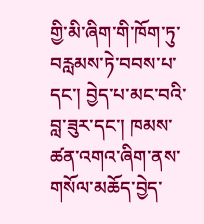གྱི་མི་ཞིག་གི་ཁོག་ཏུ་བརླམས་ཏེ་བབས་པ་དང་། བྱེད་པ་མང་བའི་བླ་ཟུར་དང་། ཁམས་ཚན་འགའ་ཞིག་ནས་གསོལ་མཆོད་བྱེད་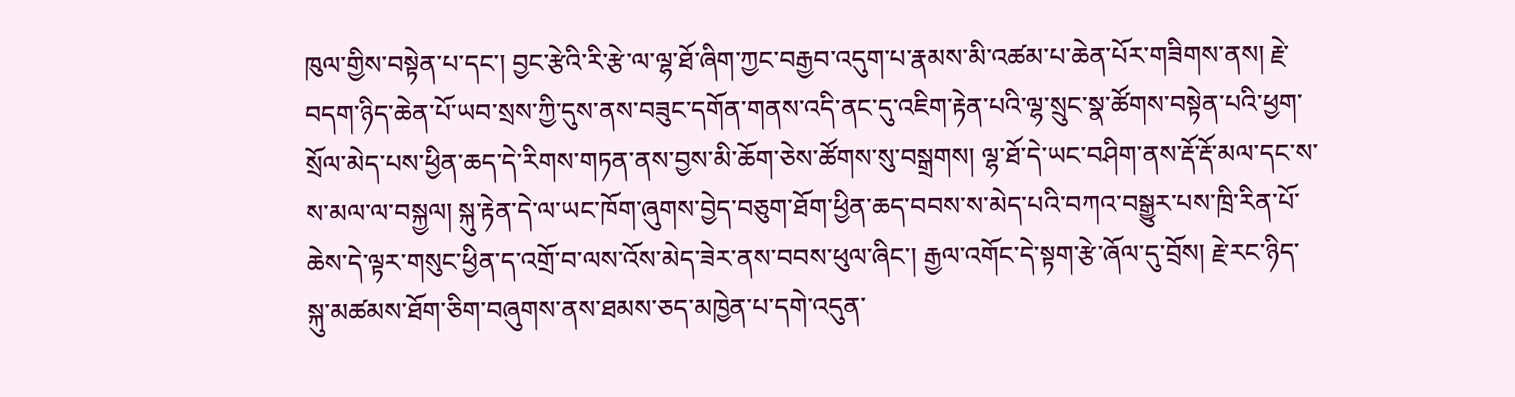ཁུལ་གྱིས་བསྟེན་པ་དང་། བྱང་རྩེའི་རི་རྩེ་ལ་ལྷ་ཐོ་ཞིག་ཀྱང་བརྒྱབ་འདུག་པ་རྣམས་མི་འཚམ་པ་ཆེན་པོར་གཟིགས་ནས། རྗེ་བདག་ཉིད་ཆེན་པོ་ཡབ་སྲས་ཀྱི་དུས་ནས་བཟུང་དགོན་གནས་འདི་ནང་དུ་འཇིག་རྟེན་པའི་ལྷ་སྲུང་སྣ་ཚོགས་བསྟེན་པའི་ཕྱག་སྲོལ་མེད་པས་ཕྱིན་ཆད་དེ་རིགས་གཏན་ནས་བྱས་མི་ཆོག་ཅེས་ཚོགས་སུ་བསྒྲགས། ལྷ་ཐོ་དེ་ཡང་བཤིག་ནས་རྡོ་རྡོ་མལ་དང་ས་ས་མལ་ལ་བསྐྱལ། སྐུ་རྟེན་དེ་ལ་ཡང་ཁོག་ཞུགས་བྱེད་བཅུག་ཐོག་ཕྱིན་ཆད་བབས་ས་མེད་པའི་བཀའ་བསྒྱུར་པས་ཁྲི་རིན་པོ་ཆེས་དེ་ལྟར་གསུང་ཕྱིན་ད་འགྲོ་བ་ལས་འོས་མེད་ཟེར་ནས་བབས་ཕུལ་ཞིང་། རྒྱལ་འགོང་དེ་སྟག་རྩེ་ཞོལ་དུ་བྲོས། རྗེ་རང་ཉིད་སྐུ་མཚམས་ཐོག་ཅིག་བཞུགས་ནས་ཐམས་ཅད་མཁྱེན་པ་དགེ་འདུན་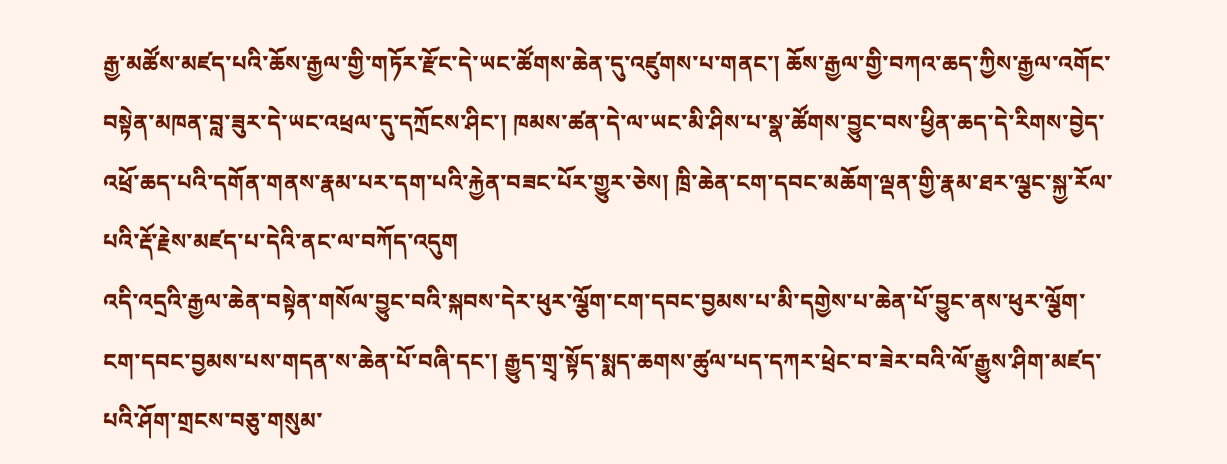རྒྱ་མཚོས་མཛད་པའི་ཆོས་རྒྱལ་གྱི་གཏོར་རྫོང་དེ་ཡང་ཚོགས་ཆེན་དུ་འཛུགས་པ་གནང་། ཆོས་རྒྱལ་གྱི་བཀའ་ཆད་ཀྱིས་རྒྱལ་འགོང་བསྟེན་མཁན་བླ་ཟུར་དེ་ཡང་འཕྲལ་དུ་དཀྲོངས་ཤིང་། ཁམས་ཚན་དེ་ལ་ཡང་མི་ཤིས་པ་སྣ་ཚོགས་བྱུང་བས་ཕྱིན་ཆད་དེ་རིགས་བྱེད་འཕྲོ་ཆད་པའི་དགོན་གནས་རྣམ་པར་དག་པའི་རྐྱེན་བཟང་པོར་གྱུར་ཅེས། ཁྲི་ཆེན་ངག་དབང་མཆོག་ལྡན་གྱི་རྣམ་ཐར་ལྕང་སྐྱ་རོལ་པའི་རྡོ་རྗེས་མཛད་པ་དེའི་ནང་ལ་བཀོད་འདུག
འདི་འདྲའི་རྒྱལ་ཆེན་བསྟེན་གསོལ་བྱུང་བའི་སྐབས་དེར་ཕུར་ལྕོག་ངག་དབང་བྱམས་པ་མི་དགྱེས་པ་ཆེན་པོ་བྱུང་ནས་ཕུར་ལྕོག་ངག་དབང་བྱམས་པས་གདན་ས་ཆེན་པོ་བཞི་དང་། རྒྱུད་གྲྭ་སྟོད་སྨད་ཆགས་ཚུལ་པད་དཀར་ཕྲེང་བ་ཟེར་བའི་ལོ་རྒྱུས་ཤིག་མཛད་པའི་ཤོག་གྲངས་བཅུ་གསུམ་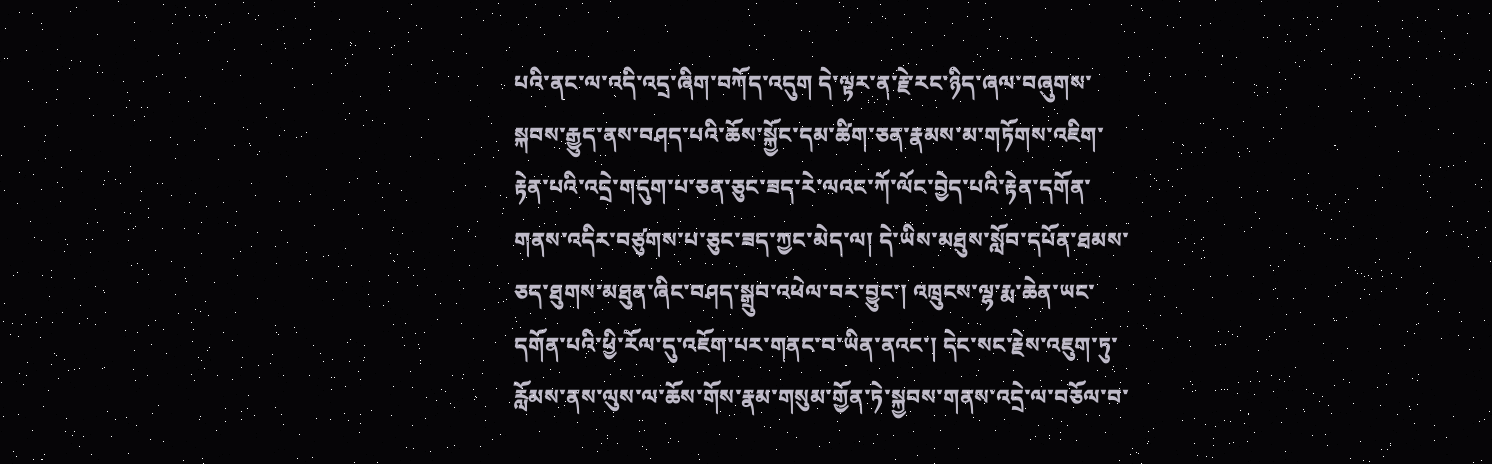པའི་ནང་ལ་འདི་འདྲ་ཞིག་བཀོད་འདུག དེ་ལྟར་ན་རྗེ་རང་ཉིད་ཞལ་བཞུགས་སྐབས་རྒྱུད་ནས་བཤད་པའི་ཆོས་སྐྱོང་དམ་ཚིག་ཅན་རྣམས་མ་གཏོགས་འཇིག་རྟེན་པའི་འདྲེ་གདུག་པ་ཅན་ཅུང་ཟད་རེ་ལའང་ཀོ་ལོང་བྱེད་པའི་རྟེན་དགོན་གནས་འདིར་བཙུགས་པ་ཅུང་ཟད་ཀྱང་མེད་ལ། དེ་ཡིས་མཐུས་སློབ་དཔོན་ཐམས་ཅད་ཐུགས་མཐུན་ཞིང་བཤད་སྒྲུབ་འཕེལ་བར་བྱུང་། འཁྲུངས་ལྷ་རྨ་ཆེན་ཡང་དགོན་པའི་ཕྱི་རོལ་དུ་འཇོག་པར་གནང་བ་ཡིན་ནའང་། དེང་སང་རྗེས་འཇུག་ཏུ་རློམས་ནས་ལུས་ལ་ཆོས་གོས་རྣམ་གསུམ་གྱོན་ཏེ་སྐྱབས་གནས་འདྲེ་ལ་བཅོལ་བ་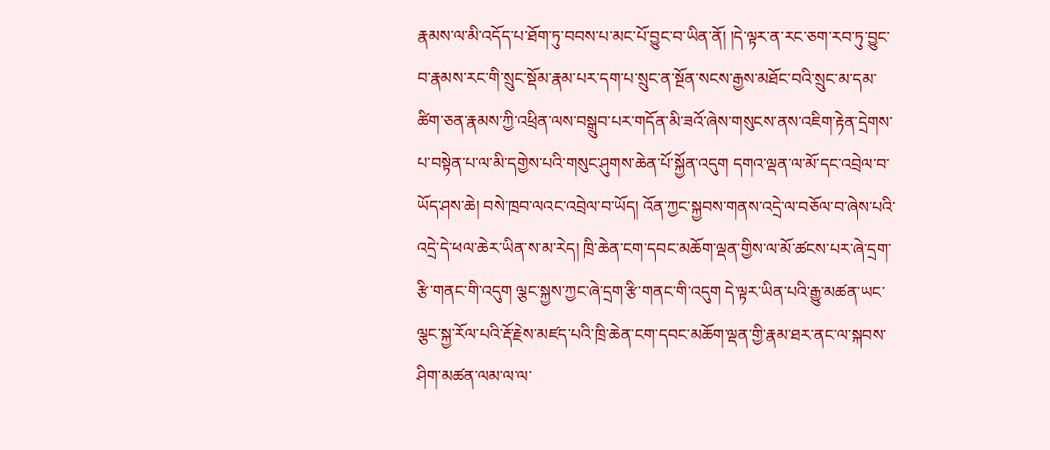རྣམས་ལ་མི་འདོད་པ་ཐོག་ཏུ་བབས་པ་མང་པོ་བྱུང་བ་ཡིན་ནོ། །དེ་ལྟར་ན་རང་ཅག་རབ་ཏུ་བྱུང་བ་རྣམས་རང་གི་སྲུང་སྡོམ་རྣམ་པར་དག་པ་སྲུང་ན་སྔོན་སངས་རྒྱས་མཐོང་བའི་སྲུང་མ་དམ་ཚིག་ཅན་རྣམས་ཀྱི་འཕྲིན་ལས་བསྒྲུབ་པར་གདོན་མི་ཟའོ་ཞེས་གསུངས་ནས་འཇིག་རྟེན་དྲེགས་པ་བསྟེན་པ་ལ་མི་དགྱེས་པའི་གསུང་ཤུགས་ཆེན་པོ་སྐྱོན་འདུག དགའ་ལྡན་ལ་མོ་དང་འབྲེལ་བ་ཡོད་ཤས་ཆེ། བསེ་ཁྲབ་ལའང་འབྲེལ་བ་ཡོད། འོན་ཀྱང་སྐྱབས་གནས་འདྲེ་ལ་བཅོལ་བ་ཞེས་པའི་འདྲེ་དེ་ཕལ་ཆེར་ཡིན་ས་མ་རེད། ཁྲི་ཆེན་ངག་དབང་མཆོག་ལྡན་གྱིས་ལ་མོ་ཚངས་པར་ཞེ་དྲག་རྩི་གནང་གི་འདུག ལྕང་སྐྱས་ཀྱང་ཞེ་དྲག་རྩི་གནང་གི་འདུག དེ་ལྟར་ཡིན་པའི་རྒྱུ་མཚན་ཡང་ལྕང་སྐྱ་རོལ་པའི་རྡོ་རྗེས་མཛད་པའི་ཁྲི་ཆེན་ངག་དབང་མཆོག་ལྡན་གྱི་རྣམ་ཐར་ནང་ལ་སྐབས་ཤིག་མཚན་ལམ་ལ་ལ་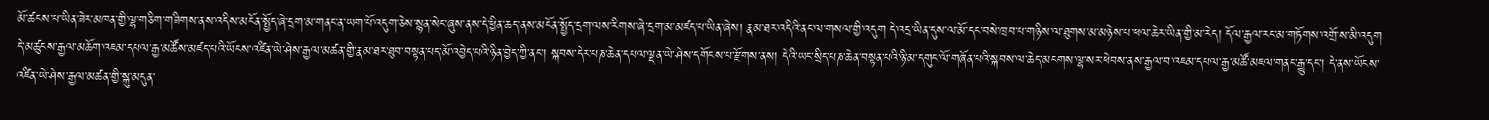མོ་ཚངས་པ་ཡིན་ཟེར་མཁན་གྱི་ལྷ་གཅིག་གཟིགས་ནས་འདིས་མངོན་སྤྱོད་ཞེ་དྲག་མ་གནང་ན་ཡག་པོ་འདུག་ཅེས་སྙན་སེང་ཞུས་ནས་དེ་ཕྱིན་ཆད་ནས་མངོན་སྤྱོད་དྲག་ལས་རིགས་ཞེ་དྲག་མ་མཛད་པ་ཡིན་ཞེས། རྣམ་ཐར་འདིའི་ནང་ལ་གསལ་གྱི་འདུག དེ་འདྲ་ཡིན་དུས་ལ་མོ་དང་བསེ་ཁྲབ་པ་གཉིས་ལ་ཐུགས་མ་མཉེས་པ་ཕལ་ཆེར་ཡིན་གྱི་མ་རེད། དོལ་རྒྱལ་རང་མ་གཏོགས་འགྲོ་ས་མི་འདུག དེ་མཚུངས་རྒྱལ་མཆོག་འཇམ་དཔལ་རྒྱ་མཚོས་མཛད་པའི་ཡོངས་འཛིན་ཡེ་ཤེས་རྒྱལ་མཚན་གྱི་རྣམ་ཐར་ཐུབ་བསྟན་པད་མོ་འབྱེད་པའི་ཉིན་བྱེད་ཀྱི་ནང་། སྐབས་དེར་པཎ་ཆེན་དཔལ་ལྡན་ཡེ་ཤེས་དགོངས་པ་རྫོགས་ནས། དེའི་ཡང་སྲིད་པཎ་ཆེན་བསྟན་པའི་ཉི་མ་དགུང་ལོ་གཞོན་པའི་སྐབས་ལ་ཆེད་མངགས་ལྷ་སར་ཕེབས་ནས་རྒྱལ་བ་འཇམ་དཔལ་རྒྱ་མཚོ་མཇལ་གནང་རྒྱུ་དང་། དེ་ནས་ཡོངས་འཛིན་ཡེ་ཤེས་རྒྱལ་མཚན་གྱི་སྐུ་མདུན་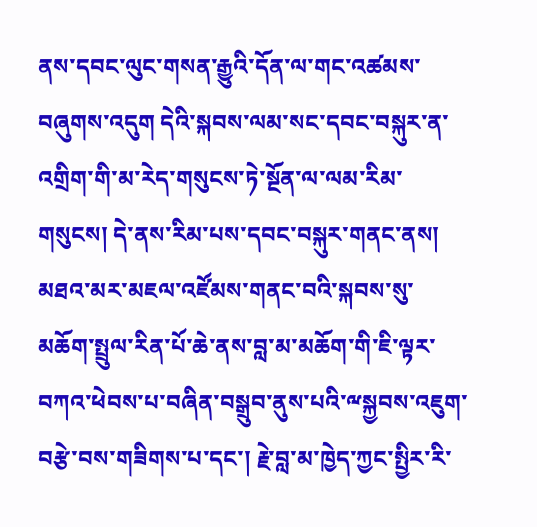ནས་དབང་ལུང་གསན་རྒྱུའི་དོན་ལ་གང་འཚམས་བཞུགས་འདུག དེའི་སྐབས་ལམ་སང་དབང་བསྐུར་ན་འགྲིག་གི་མ་རེད་གསུངས་ཏེ་སྔོན་ལ་ལམ་རིམ་གསུངས། དེ་ནས་རིམ་པས་དབང་བསྐུར་གནང་ནས། མཐའ་མར་མཇལ་འཛོམས་གནང་བའི་སྐབས་སུ་མཆོག་སྤྲུལ་རིན་པོ་ཆེ་ནས་བླ་མ་མཆོག་གི་ཇི་ལྟར་བཀའ་ཕེབས་པ་བཞིན་བསྒྲུབ་ནུས་པའི་ྋསྐྱབས་འཇུག་བརྩེ་བས་གཟིགས་པ་དང་། རྗེ་བླ་མ་ཁྱེད་ཀྱང་སྤྱིར་རི་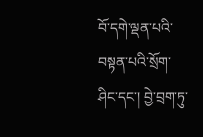བོ་དགེ་ལྡན་པའི་བསྟན་པའི་སྲོག་ཤིང་དང་། བྱེ་བྲག་ཏུ་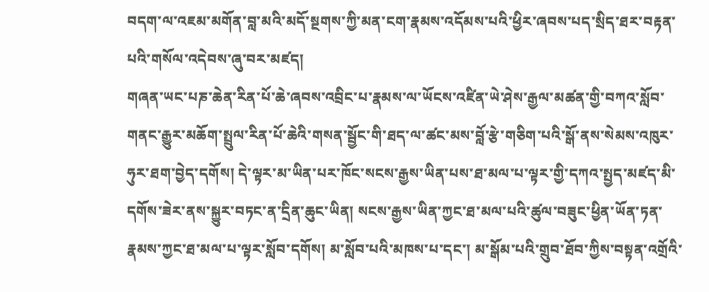བདག་ལ་འཇམ་མགོན་བླ་མའི་མདོ་སྔགས་ཀྱི་མན་ངག་རྣམས་འདོམས་པའི་ཕྱིར་ཞབས་པད་སྲིད་ཐར་བརྟན་པའི་གསོལ་འདེབས་ཞུ་བར་མཛད།
གཞན་ཡང་པཎ་ཆེན་རིན་པོ་ཆེ་ཞབས་འབྲིང་པ་རྣམས་ལ་ཡོངས་འཛིན་ཡེ་ཤེས་རྒྱལ་མཚན་གྱི་བཀའ་སློབ་གནང་རྒྱུར་མཆོག་སྤྲུལ་རིན་པོ་ཆེའི་གསན་སྦྱོང་གི་ཐད་ལ་ཚང་མས་བློ་རྩེ་གཅིག་པའི་སྒོ་ནས་སེམས་འཁུར་ཧུར་ཐག་བྱེད་དགོས། དེ་ལྟར་མ་ཡིན་པར་ཁོང་སངས་རྒྱས་ཡིན་པས་ཐ་མལ་པ་ལྟར་གྱི་དཀའ་སྤྱད་མཛད་མི་དགོས་ཟེར་ནས་སྐྱུར་བཏང་ན་དྲིན་ཆུང་ཡིན། སངས་རྒྱས་ཡིན་ཀྱང་ཐ་མལ་པའི་ཚུལ་བཟུང་ཕྱིན་ཡོན་ཏན་རྣམས་ཀྱང་ཐ་མལ་པ་ལྟར་སློབ་དགོས། མ་སློབ་པའི་མཁས་པ་དང་། མ་སྒོམ་པའི་གྲུབ་ཐོབ་ཀྱིས་བསྟན་འགྲོའི་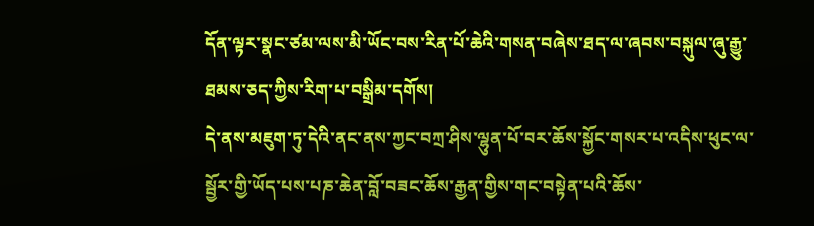དོན་ལྟར་སྣང་ཙམ་ལས་མི་ཡོང་བས་རིན་པོ་ཆེའི་གསན་བཞེས་ཐད་ལ་ཞབས་བསྐུལ་ཞུ་རྒྱུ་ཐམས་ཅད་ཀྱིས་རིག་པ་བསྒྲིམ་དགོས།
དེ་ནས་མཇུག་ཏུ་དེའི་ནང་ནས་ཀྱང་བཀྲ་ཤིས་ལྷུན་པོ་བར་ཆོས་སྐྱོང་གསར་པ་འདིས་ཕུང་ལ་སྦྱོར་གྱི་ཡོད་པས་པཎ་ཆེན་བློ་བཟང་ཆོས་རྒྱན་གྱིས་གང་བསྟེན་པའི་ཆོས་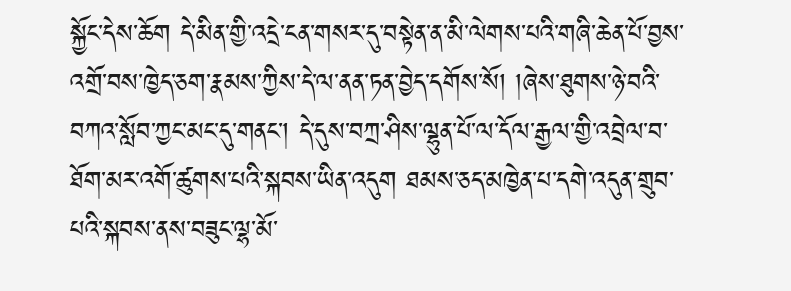སྐྱོང་དེས་ཆོག དེ་མིན་གྱི་འདྲེ་ངན་གསར་དུ་བསྟེན་ན་མི་ལེགས་པའི་གཞི་ཆེན་པོ་བྱས་འགྲོ་བས་ཁྱེད་ཅག་རྣམས་ཀྱིས་དེ་ལ་ནན་ཏན་བྱེད་དགོས་སོ། །ཞེས་ཐུགས་ཉེ་བའི་བཀའ་སློབ་ཀྱང་མང་དུ་གནང་། དེ་དུས་བཀྲ་ཤིས་ལྷུན་པོ་ལ་དོལ་རྒྱལ་གྱི་འབྲེལ་བ་ཐོག་མར་འགོ་ཚུགས་པའི་སྐབས་ཡིན་འདུག ཐམས་ཅད་མཁྱེན་པ་དགེ་འདུན་གྲུབ་པའི་སྐབས་ནས་བཟུང་ལྷ་མོ་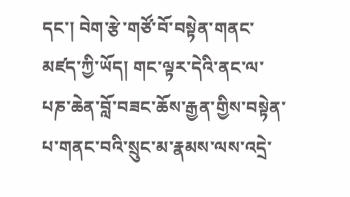དང་། བེག་རྩེ་གཙོ་བོ་བསྟེན་གནང་མཛད་ཀྱི་ཡོད། གང་ལྟར་དེའི་ནང་ལ་པཎ་ཆེན་བློ་བཟང་ཆོས་རྒྱན་གྱིས་བསྟེན་པ་གནང་བའི་སྲུང་མ་རྣམས་ལས་འདྲེ་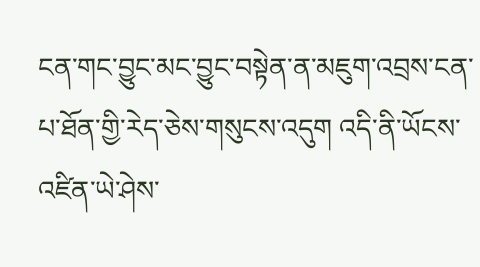ངན་གང་བྱུང་མང་བྱུང་བསྟེན་ན་མཇུག་འབྲས་ངན་པ་ཐོན་གྱི་རེད་ཅེས་གསུངས་འདུག འདི་ནི་ཡོངས་འཛིན་ཡེ་ཤེས་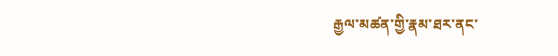རྒྱལ་མཚན་གྱི་རྣམ་ཐར་ནང་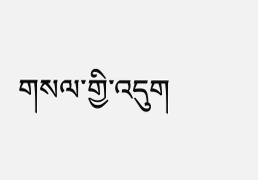གསལ་གྱི་འདུག